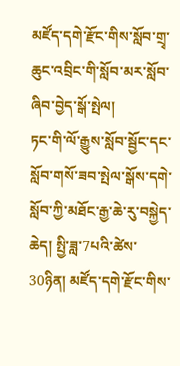མཛོད་དགེ་རྫོང་གིས་སློབ་གྲྭ་ཆུང་འབྲིང་གི་སློབ་མར་སློབ་ཞིབ་བྱེད་སྒོ་སྤེལ།
ཏང་གི་ལོ་རྒྱུས་སློབ་སྦྱོང་དང་སློབ་གསོ་ཟབ་སྤེལ་སྒོས་དགེ་སློབ་ཀྱི་མཐོང་རྒྱ་ཆེ་རུ་བསྐྱེད་ཆེད། སྤྱི་ཟླ་7པའི་ཚེས་30ཉིན། མཛོད་དགེ་རྫོང་གིས་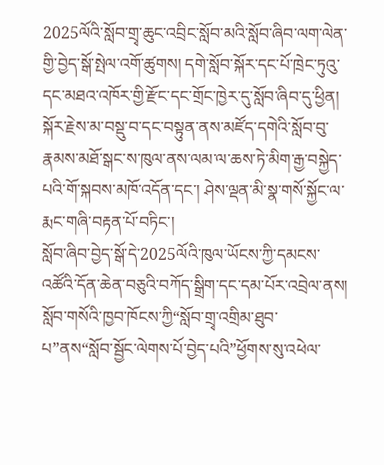2025ལོའི་སློབ་གྲྭ་ཆུང་འབྲིང་སློབ་མའི་སློབ་ཞིབ་ལག་ལེན་གྱི་བྱེད་སྒོ་སྤེལ་འགོ་ཚུགས། དགེ་སློབ་སྐོར་དང་པོ་ཁྲེང་ཏུའུ་དང་མཐའ་འཁོར་གྱི་རྫོང་དང་གྲོང་ཁྱེར་དུ་སློབ་ཞིབ་དུ་ཕྱིན། སྐོར་རྗེས་མ་བསྡུ་བ་དང་བསྟུན་ནས་མཛོད་དགེའི་སློབ་བུ་རྣམས་མཐོ་སྒང་ས་ཁུལ་ནས་ལམ་ལ་ཆས་ཏེ་མིག་རྒྱ་བསྐྱེད་པའི་གོ་སྐབས་མཁོ་འདོན་དང་། ཤེས་ལྡན་མི་སྣ་གསོ་སྐྱོང་ལ་རྨང་གཞི་བརྟན་པོ་བཏིང་།
སློབ་ཞིབ་བྱེད་སྒོ་དེ་2025ལོའི་ཁུལ་ཡོངས་ཀྱི་དམངས་འཚོའི་དོན་ཆེན་བཅུའི་བཀོད་སྒྲིག་དང་དམ་པོར་འབྲེལ་ནས། སློབ་གསོའི་ཁྱབ་ཁོངས་ཀྱི“སློབ་གྲྭ་འགྲིམ་ཐུབ་པ”ནས“སློབ་སྦྱོང་ལེགས་པོ་བྱེད་པའི”ཕྱོགས་སུ་འཕེལ་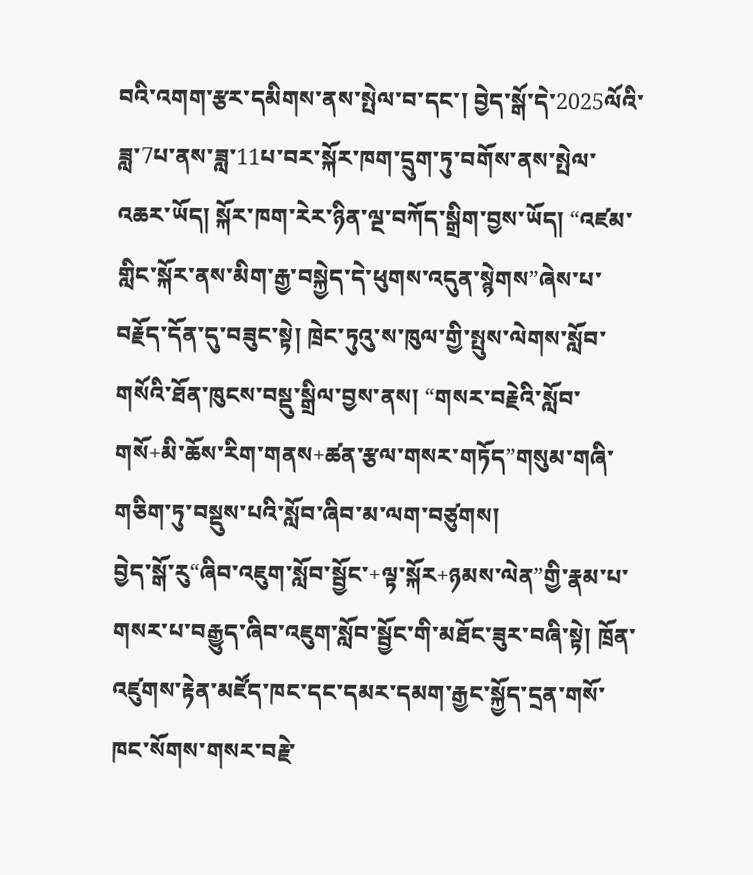བའི་འགག་རྩར་དམིགས་ནས་སྤེལ་བ་དང་། བྱེད་སྒོ་དེ་2025ལོའི་ཟླ་7པ་ནས་ཟླ་11པ་བར་སྐོར་ཁག་དྲུག་ཏུ་བགོས་ནས་སྤེལ་འཆར་ཡོད། སྐོར་ཁག་རེར་ཉིན་ལྔ་བཀོད་སྒྲིག་བྱས་ཡོད། “འཛམ་གླིང་སྐོར་ནས་མིག་རྒྱ་བསྐྱེད་དེ་ཕུགས་འདུན་སྙེགས”ཞེས་པ་བརྗོད་དོན་དུ་བཟུང་སྟེ། ཁྲེང་ཏུའུ་ས་ཁུལ་གྱི་སྤུས་ལེགས་སློབ་གསོའི་ཐོན་ཁུངས་བསྡུ་སྒྲིལ་བྱས་ནས། “གསར་བརྗེའི་སློབ་གསོ+མི་ཆོས་རིག་གནས+ཚན་རྩལ་གསར་གཏོད”གསུམ་གཞི་གཅིག་ཏུ་བསྡུས་པའི་སློབ་ཞིབ་མ་ལག་བཙུགས།
བྱེད་སྒོ་རུ“ཞིབ་འཇུག་སློབ་སྦྱོང་+ལྟ་སྐོར+ཉམས་ལེན”གྱི་རྣམ་པ་གསར་པ་བརྒྱུད་ཞིབ་འཇུག་སློབ་སྦྱོང་གི་མཐོང་ཟུར་བཞི་སྟེ། ཁྲོན་འཛུགས་རྟེན་མཛོད་ཁང་དང་དམར་དམག་རྒྱང་སྐྱོད་དྲན་གསོ་ཁང་སོགས་གསར་བརྗེ་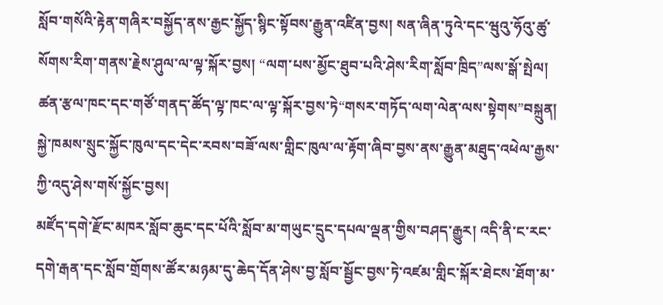སློབ་གསོའི་རྟེན་གཞིར་བསྐྱོད་ནས་རྒྱང་སྐྱོད་སྙིང་སྟོབས་རྒྱུན་འཛིན་བྱས། སན་ཞིན་ཏུའེ་དང་ཝུའུ་ཧོའུ་ཚུ་སོགས་རིག་གནས་རྗེས་ཤུལ་ལ་ལྟ་སྐོར་བྱས། “ལག་པས་མྱོང་ཐུབ་པའི་ཤེས་རིག་སློབ་ཁྲིད”ལས་སྒོ་སྤེལ། ཚན་རྩལ་ཁང་དང་གཙོ་གནད་ཚོད་ལྟ་ཁང་ལ་ལྟ་སྐོར་བྱས་ཏེ“གསར་གཏོད་ལག་ལེན་ལས་སྟེགས”བསྐྲུན། སྐྱེ་ཁམས་སྲུང་སྐྱོང་ཁུལ་དང་དེང་རབས་བཟོ་ལས་གླིང་ཁུལ་ལ་རྟོག་ཞིབ་བྱས་ནས་རྒྱུན་མཐུད་འཕེལ་རྒྱས་ཀྱི་འདུ་ཤེས་གསོ་སྐྱོང་བྱས།
མཛོད་དགེ་རྫོང་མཁར་སློབ་ཆུང་དང་པོའི་སློབ་མ་གཡུང་དྲུང་དཔལ་ལྡན་གྱིས་བཤད་རྒྱུར། འདི་ནི་ང་རང་དགེ་རྒན་དང་སློབ་གྲོགས་ཚོར་མཉམ་དུ་ཆེད་དོན་ཤེས་བྱ་སློབ་སྦྱོང་བྱས་ཏེ་འཛམ་གླིང་སྐོར་ཐེངས་ཐོག་མ་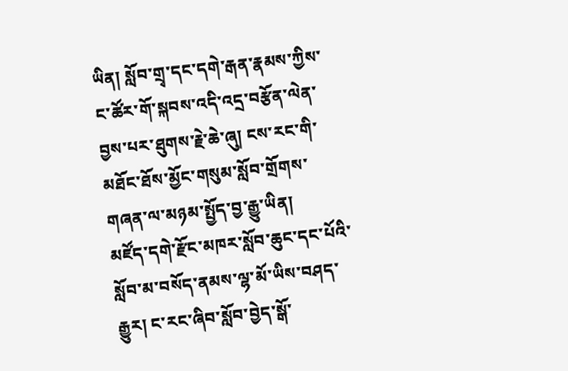ཡིན། སློབ་གྲྭ་དང་དགེ་རྒན་རྣམས་ཀྱིས་ང་ཚོར་གོ་སྐབས་འདི་འདྲ་བརྩོན་ལེན་བྱས་པར་ཐུགས་རྗེ་ཆེ་ཞུ། ངས་རང་གི་མཐོང་ཐོས་མྱོང་གསུམ་སློབ་གྲོགས་གཞན་ལ་མཉམ་སྤྱོད་བྱ་རྒྱུ་ཡིན།
མཛོད་དགེ་རྫོང་མཁར་སློབ་ཆུང་དང་པོའི་སློབ་མ་བསོད་ནམས་ལྷ་མོ་ཡིས་བཤད་རྒྱུར། ང་རང་ཞིབ་སློབ་བྱེད་སྒོ་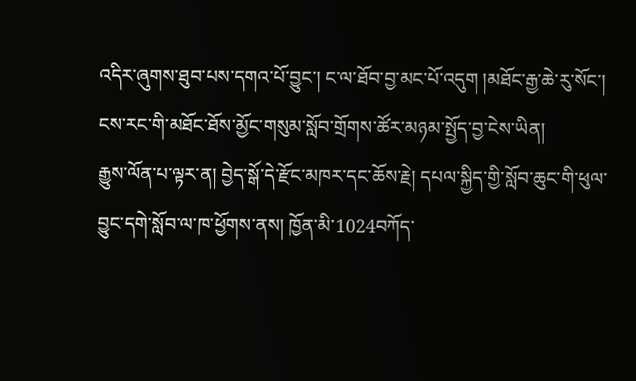འདིར་ཞུགས་ཐུབ་པས་དགའ་པོ་བྱུང་། ང་ལ་ཐོབ་བྱ་མང་པོ་འདུག །མཐོང་རྒྱ་ཆེ་རུ་སོང་། ངས་རང་གི་མཐོང་ཐོས་མྱོང་གསུམ་སློབ་གྲོགས་ཚོར་མཉམ་སྤྱོད་བྱ་ངེས་ཡིན།
རྒྱུས་ལོན་པ་ལྟར་ན། བྱེད་སྒོ་དེ་རྫོང་མཁར་དང་ཆོས་རྗེ། དཔལ་སྐྱིད་གྱི་སློབ་ཆུང་གི་ཕུལ་བྱུང་དགེ་སློབ་ལ་ཁ་ཕྱོགས་ནས། ཁྱོན་མི་1024བཀོད་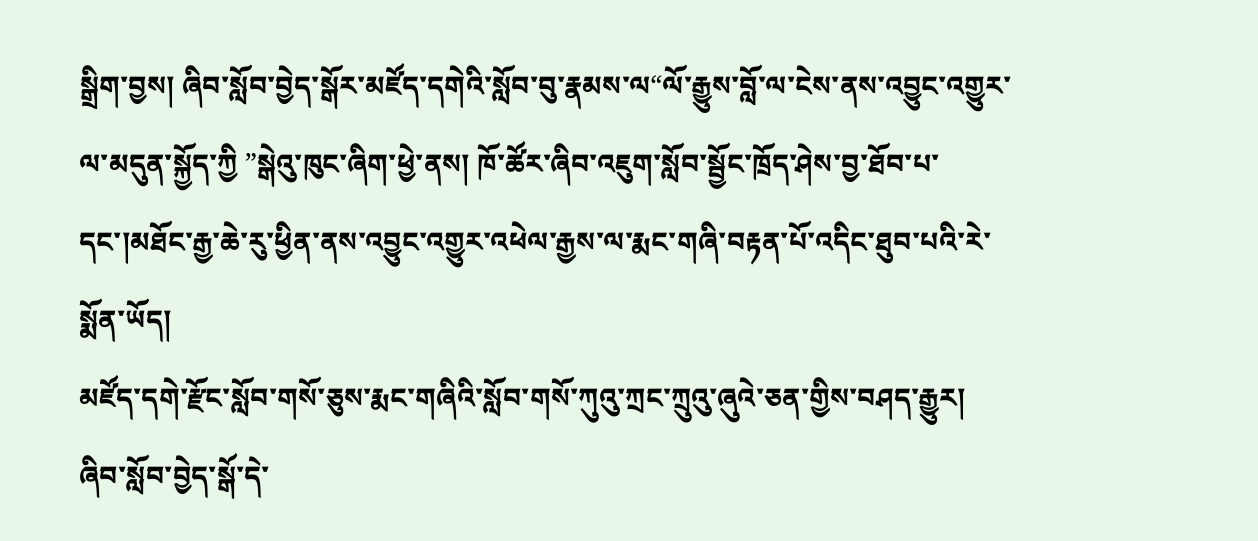སྒྲིག་བྱས། ཞིབ་སློབ་བྱེད་སྒོར་མཛོད་དགེའི་སློབ་བུ་རྣམས་ལ“ལོ་རྒྱུས་བློ་ལ་ངེས་ནས་འབྱུང་འགྱུར་ལ་མདུན་སྐྱོད་ཀྱི ”སྒེའུ་ཁུང་ཞིག་ཕྱེ་ནས། ཁོ་ཚོར་ཞིབ་འཇུག་སློབ་སྦྱོང་ཁྲོད་ཤེས་བྱ་ཐོབ་པ་དང་།མཐོང་རྒྱ་ཆེ་རུ་ཕྱིན་ནས་འབྱུང་འགྱུར་འཕེལ་རྒྱས་ལ་རྨང་གཞི་བརྟན་པོ་འདིང་ཐུབ་པའི་རེ་སྨོན་ཡོད།
མཛོད་དགེ་རྫོང་སློབ་གསོ་ཅུས་རྨང་གཞིའི་སློབ་གསོ་ཀུའུ་ཀྲང་ཀྲུའུ་ཞུའེ་ཅན་གྱིས་བཤད་རྒྱུར། ཞིབ་སློབ་བྱེད་སྒོ་དེ་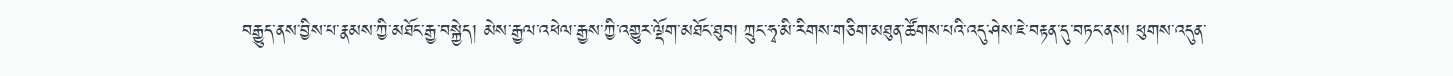བརྒྱུད་ནས་བྱིས་པ་རྣམས་ཀྱི་མཐོང་རྒྱ་བསྐྱེད། མེས་རྒྱལ་འཕེལ་རྒྱས་ཀྱི་འགྱུར་ལྡོག་མཐོང་ཐུབ། ཀྲུང་ཧྭ་མི་རིགས་གཅིག་མཐུན་ཚོགས་པའི་འདུ་ཤེས་ཇེ་བརྟན་དུ་བཏང་ནས། ཕུགས་འདུན་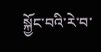སྐྱོང་བའི་རེ་བ་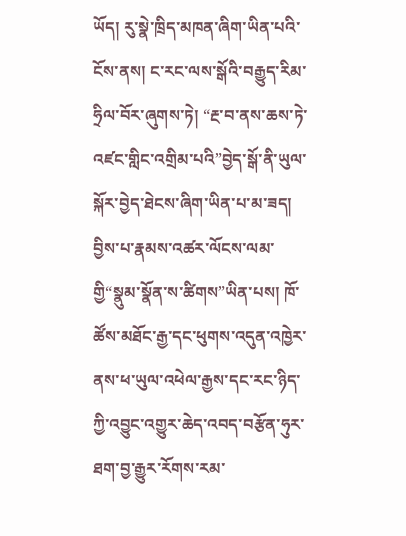ཡོད། རུ་སྣེ་ཁྲིད་མཁན་ཞིག་ཡིན་པའི་ངོས་ནས། ང་རང་ལས་སྒོའི་བརྒྱུད་རིམ་ཧྲིལ་བོར་ཞུགས་ཏེ། “རྔ་བ་ནས་ཆས་ཏེ་འཛང་གླིང་འགྲིམ་པའི”བྱེད་སྒོ་ནི་ཡུལ་སྐོར་བྱེད་ཐེངས་ཞིག་ཡིན་པ་མ་ཟད། བྱིས་པ་རྣམས་འཚར་ལོངས་ལམ་གྱི“སྣུམ་སྣོན་ས་ཚིགས”ཡིན་པས། ཁོ་ཚོས་མཐོང་རྒྱ་དང་ཕུགས་འདུན་འཁྱེར་ནས་ཕ་ཡུལ་འཕེལ་རྒྱས་དང་རང་ཉིད་ཀྱི་འབྱུང་འགྱུར་ཆེད་འབད་བརྩོན་ཧུར་ཐག་བྱ་རྒྱུར་རོགས་རམ་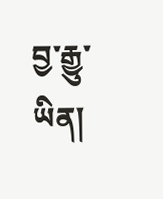བྱ་རྒྱུ་ཡིན།